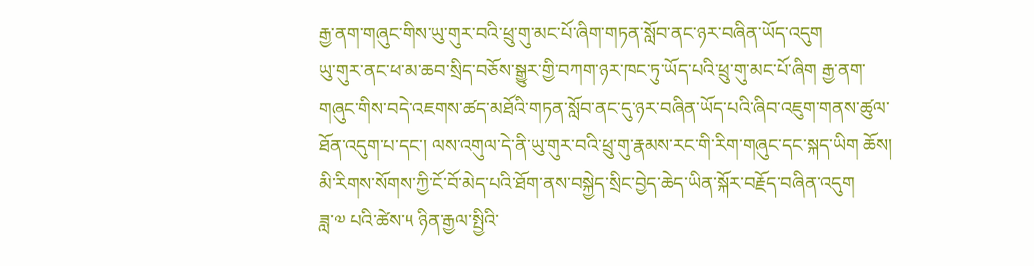རྒྱ་ནག་གཞུང་གིས་ཡུ་གུར་བའི་ཕྲུ་གུ་མང་པོ་ཞིག་གཏན་སློབ་ནང་ཉར་བཞིན་ཡོད་འདུག
ཡུ་གུར་ནང་ཕ་མ་ཆབ་སྲིད་བཅོས་སྒྱུར་གྱི་བཀག་ཉར་ཁང་ཏུ་ཡོད་པའི་ཕྲུ་གུ་མང་པོ་ཞིག རྒྱ་ནག་གཞུང་གིས་བདེ་འཇགས་ཚད་མཐོའི་གཏན་སློབ་ནང་དུ་ཉར་བཞིན་ཡོད་པའི་ཞིབ་འཇུག་གནས་ཚུལ་ཐོན་འདུག་པ་དང་། ལས་འགུལ་དེ་ནི་ཡུ་གུར་བའི་ཕྲུ་གུ་རྣམས་རང་གི་རིག་གཞུང་དང་སྐད་ཡིག ཆོས། མི་རིགས་སོགས་ཀྱི་ངོ་བོ་མེད་པའི་ཐོག་ནས་བསྐྱེད་སྲིང་བྱེད་ཆེད་ཡིན་སྐོར་བརྗོད་བཞིན་འདུག
ཟླ་༧ པའི་ཚེས་༥ ཉིན་རྒྱལ་སྤྱིའི་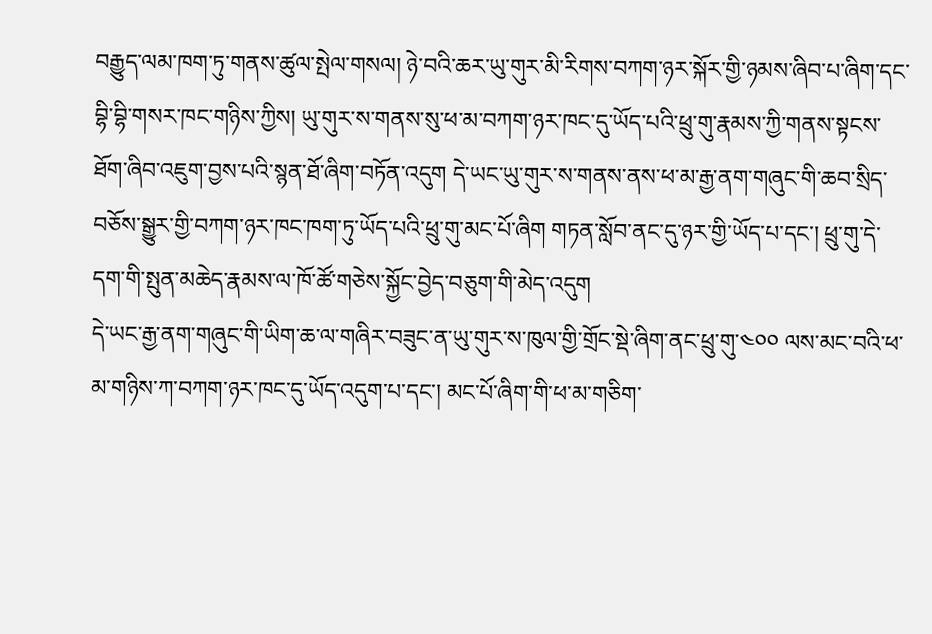བརྒྱུད་ལམ་ཁག་ཏུ་གནས་ཚུལ་སྤེལ་གསལ། ཉེ་བའི་ཆར་ཡུ་གུར་མི་རིགས་བཀག་ཉར་སྐོར་གྱི་ཉམས་ཞིབ་པ་ཞིག་དང་བྷི་བྷི་གསར་ཁང་གཉིས་ཀྱིས། ཡུ་གུར་ས་གནས་སུ་ཕ་མ་བཀག་ཉར་ཁང་དུ་ཡོད་པའི་ཕྲུ་གུ་རྣམས་ཀྱི་གནས་སྟངས་ཐོག་ཞིབ་འཇུག་བྱས་པའི་སྙན་ཐོ་ཞིག་བཏོན་འདུག དེ་ཡང་ཡུ་གུར་ས་གནས་ནས་ཕ་མ་རྒྱ་ནག་གཞུང་གི་ཆབ་སྲིད་བཅོས་སྒྱུར་གྱི་བཀག་ཉར་ཁང་ཁག་ཏུ་ཡོད་པའི་ཕྲུ་གུ་མང་པོ་ཞིག གཏན་སློབ་ནང་དུ་ཉར་གྱི་ཡོད་པ་དང་། ཕྲུ་གུ་དེ་དག་གི་སྤུན་མཆེད་རྣམས་ལ་ཁོ་ཚོ་གཅེས་སྐྱོང་བྱེད་བཅུག་གི་མེད་འདུག
དེ་ཡང་རྒྱ་ནག་གཞུང་གི་ཡིག་ཆ་ལ་གཞིར་བཟུང་ན་ཡུ་གུར་ས་ཁུལ་གྱི་གྲོང་སྡེ་ཞིག་ནང་ཕྲུ་གུ་༤༠༠ ལས་མང་བའི་ཕ་མ་གཉིས་ཀ་བཀག་ཉར་ཁང་དུ་ཡོད་འདུག་པ་དང་། མང་པོ་ཞིག་གི་ཕ་མ་གཅིག་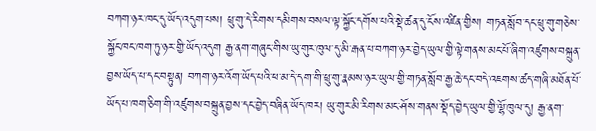བཀག་ཉར་ཁང་དུ་ཡོད་འདུག་པས། ཕྲུ་གུ་དེ་རིགས་དམིགས་བསལ་ལྟ་སྐྱོང་དགོས་པའི་སྡེ་ཚན་དུ་ངོས་འཛིན་གྱིས། གཏན་སློབ་དང་ཕྲུ་གུ་གཅེས་སྐྱོང་ཁང་ཁག་ཏུ་ཉར་གྱི་ཡོད་འདུག རྒྱ་ནག་གཞུང་གིས་ཡུ་གུར་ཁུལ་དུ་མི་རྒན་པ་བཀག་ཉར་བྱེད་ཡུལ་གྱི་ལྟེ་གནས་མང་པོ་ཞིག་འཛུགས་བསྐྲུན་བྱས་ཡོད་པ་དང་བསྟུན། བཀག་ཉར་འོག་ཡོད་པའི་ཕ་མ་དེ་དག་གི་ཕྲུ་གུ་རྣམས་ཉར་ཡུལ་གྱི་གཏན་སློབ་རྒྱ་ཆེ་དང་བདེ་འཇགས་ཚད་གཞི་མཐོན་པོ་ཡོད་པ་ཁག་ཅིག་གི་འཛུགས་བསྐྲུན་བྱས་དང་བྱེད་བཞིན་ཡོད་ཁར། ཡུ་གུར་མི་རིགས་མང་ཤོས་གནས་སྡོད་བྱེད་ཡུལ་གྱི་ལྷོ་ཁུལ་དུ། རྒྱ་ནག་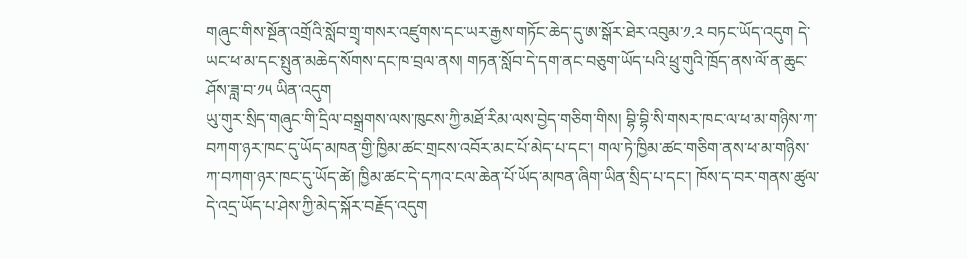གཞུང་གིས་སྔོན་འགྲོའི་སློབ་གྲྭ་གསར་འཛུགས་དང་ཡར་རྒྱས་གཏོང་ཆེད་དུ་ཨ་སྒོར་ཐེར་འབུམ་༡.༢ བཏང་ཡོད་འདུག དེ་ཡང་ཕ་མ་དང་སྤུན་མཆེད་སོགས་དང་ཁ་བྲལ་ནས། གཏན་སློབ་དེ་དག་ནང་བཅུག་ཡོད་པའི་ཕྲུ་གུའི་ཁྲོད་ནས་ལོ་ན་ཆུང་ཤོས་ཟླ་བ་༡༥ ཡིན་འདུག
ཡུ་གུར་སྲིད་གཞུང་གི་དྲིལ་བསྒྲགས་ལས་ཁུངས་ཀྱི་མཐོ་རིམ་ལས་བྱེད་གཅིག་གིས། བྷི་བྷི་སི་གསར་ཁང་ལ་ཕ་མ་གཉིས་ཀ་བཀག་ཉར་ཁང་དུ་ཡོད་མཁན་གྱི་ཁྱིམ་ཚང་གྲངས་འབོར་མང་པོ་མེད་པ་དང་། གལ་ཏེ་ཁྱིམ་ཚང་གཅིག་ནས་ཕ་མ་གཉིས་ཀ་བཀག་ཉར་ཁང་དུ་ཡོད་ཚེ། ཁྱིམ་ཚང་དེ་དཀའ་ངལ་ཆེན་པོ་ཡོད་མཁན་ཞིག་ཡིན་སྲིད་པ་དང་། ཁོས་ད་བར་གནས་ཚུལ་དེ་འདྲ་ཡོད་པ་ཤེས་ཀྱི་མེད་སྐོར་བརྗོད་འདུག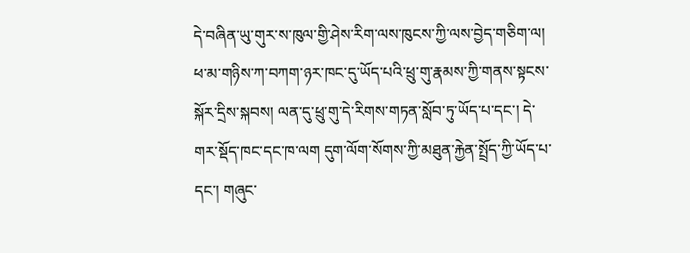དེ་བཞིན་ཡུ་གུར་ས་ཁུལ་གྱི་ཤེས་རིག་ལས་ཁུངས་ཀྱི་ལས་བྱེད་གཅིག་ལ། ཕ་མ་གཉིས་ཀ་བཀག་ཉར་ཁང་དུ་ཡོད་པའི་ཕྲུ་གུ་རྣམས་ཀྱི་གནས་སྟངས་སྐོར་དྲིས་སྐབས། ལན་དུ་ཕྲུ་གུ་དེ་རིགས་གཏན་སློབ་ཏུ་ཡོད་པ་དང་། དེ་གར་སྡོད་ཁང་དང་ཁ་ལག དུག་ལོག་སོགས་ཀྱི་མཐུན་རྐྱེན་སྤྲོད་ཀྱི་ཡོད་པ་དང་། གཞུང་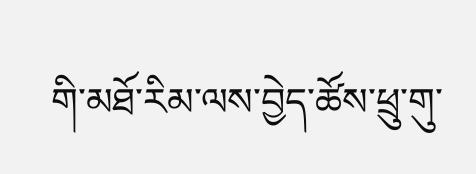གི་མཐོ་རིམ་ལས་བྱེད་ཚོས་ཕྲུ་གུ་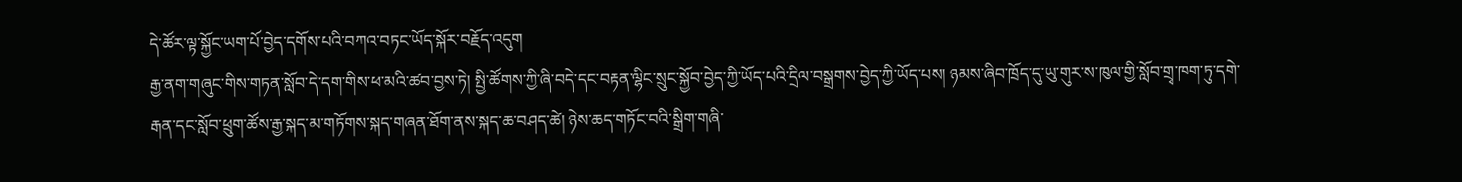དེ་ཚོར་ལྟ་སྐྱོང་ཡག་པོ་བྱེད་དགོས་པའི་བཀའ་བཏང་ཡོད་སྐོར་བརྗོད་འདུག
རྒྱ་ནག་གཞུང་གིས་གཏན་སློབ་དེ་དག་གིས་ཕ་མའི་ཚབ་བྱས་ཏེ། སྤྱི་ཚོགས་ཀྱི་ཞི་བདེ་དང་བརྟན་ལྷིང་སྲུང་སྐྱོབ་བྱེད་ཀྱི་ཡོད་པའི་དྲིལ་བསྒྲགས་བྱེད་ཀྱི་ཡོད་པས། ཉམས་ཞིབ་ཁྲོད་དུ་ཡུ་གུར་ས་ཁུལ་གྱི་སློབ་གྲྭ་ཁག་ཏུ་དགེ་རྒན་དང་སློབ་ཕྲུག་ཚོས་རྒྱ་སྐད་མ་གཏོགས་སྐད་གཞན་ཐོག་ནས་སྐད་ཆ་བཤད་ཚེ། ཉེས་ཆད་གཏོང་བའི་སྒྲིག་གཞི་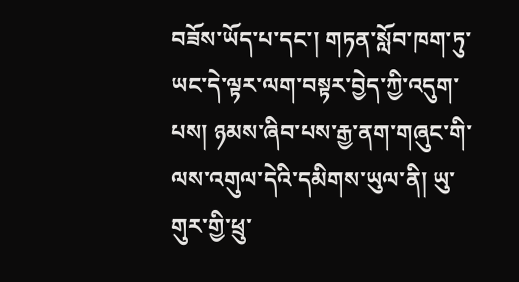བཟོས་ཡོད་པ་དང་། གཏན་སློབ་ཁག་ཏུ་ཡང་དེ་ལྟར་ལག་བསྟར་བྱེད་ཀྱི་འདུག་པས། ཉམས་ཞིབ་པས་རྒྱ་ནག་གཞུང་གི་ལས་འགུལ་དེའི་དམིགས་ཡུལ་ནི། ཡུ་གུར་གྱི་ཕྲུ་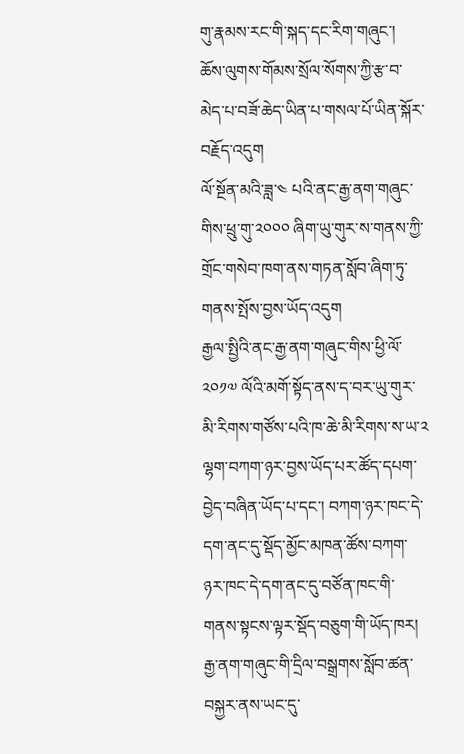གུ་རྣམས་རང་གི་སྐད་དང་རིག་གཞུང་། ཆོས་ལུགས་གོམས་སྲོལ་སོགས་ཀྱི་རྩ་བ་མེད་པ་བཟོ་ཆེད་ཡིན་པ་གསལ་པོ་ཡིན་སྐོར་བརྗོད་འདུག
ལོ་སྔོན་མའི་ཟླ་༤ པའི་ནང་རྒྱ་ནག་གཞུང་གིས་ཕྲུ་གུ་༢༠༠༠ ཞིག་ཡུ་གུར་ས་གནས་ཀྱི་གྲོང་གསེབ་ཁག་ནས་གཏན་སློབ་ཞིག་ཏུ་གནས་སྤོས་བྱས་ཡོད་འདུག
རྒྱལ་སྤྱིའི་ནང་རྒྱ་ནག་གཞུང་གིས་ཕྱི་ལོ་༢༠༡༧ ལོའི་མགོ་སྟོད་ནས་ད་བར་ཡུ་གུར་མི་རིགས་གཙོས་པའི་ཁ་ཆེ་མི་རིགས་ས་ཡ་༢ ལྷག་བཀག་ཉར་བྱས་ཡོད་པར་ཚོད་དཔག་བྱེད་བཞིན་ཡོད་པ་དང་། བཀག་ཉར་ཁང་དེ་དག་ནང་དུ་སྡོད་མྱོང་མཁན་ཚོས་བཀག་ཉར་ཁང་དེ་དག་ནང་དུ་བཙོན་ཁང་གི་གནས་སྟངས་ལྟར་སྡོད་བཅུག་གི་ཡོད་ཁར། རྒྱ་ནག་གཞུང་གི་དྲིལ་བསྒྲགས་སློབ་ཚན་བསྐྱར་ནས་ཡང་དུ་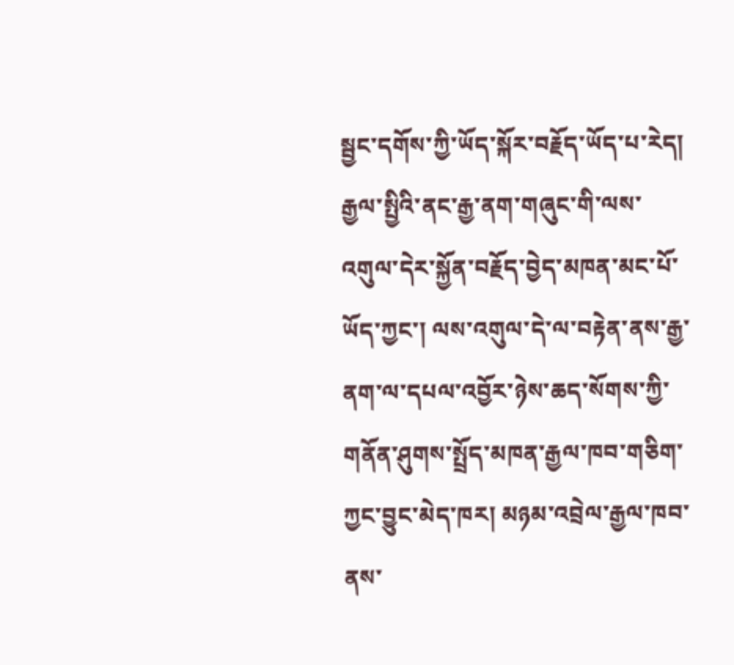སྦྱང་དགོས་ཀྱི་ཡོད་སྐོར་བརྗོད་ཡོད་པ་རེད། རྒྱལ་སྤྱིའི་ནང་རྒྱ་ནག་གཞུང་གི་ལས་འགུལ་དེར་སྐྱོན་བརྗོད་བྱེད་མཁན་མང་པོ་ཡོད་ཀྱང་། ལས་འགུལ་དེ་ལ་བརྟེན་ནས་རྒྱ་ནག་ལ་དཔལ་འབྱོར་ཉེས་ཆད་སོགས་ཀྱི་གནོན་ཤུགས་སྤྲོད་མཁན་རྒྱལ་ཁབ་གཅིག་ཀྱང་བྱུང་མེད་ཁར། མཉམ་འབྲེལ་རྒྱལ་ཁབ་ནས་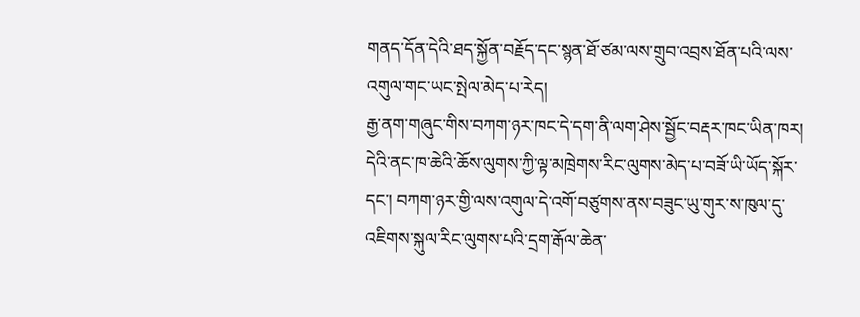གནད་དོན་དེའི་ཐད་སྐྱོན་བརྗོད་དང་སྙན་ཐོ་ཙམ་ལས་གྲུབ་འབྲས་ཐོན་པའི་ལས་འགུལ་གང་ཡང་སྤེལ་མེད་པ་རེད།
རྒྱ་ནག་གཞུང་གིས་བཀག་ཉར་ཁང་དེ་དག་ནི་ལག་ཤེས་སྦྱོང་བརྡར་ཁང་ཡིན་ཁར། དེའི་ནང་ཁ་ཆེའི་ཆོས་ལུགས་ཀྱི་ལྟ་མཁྲེགས་རིང་ལུགས་མེད་པ་བཟོ་ཡི་ཡོད་སྐོར་དང་། བཀག་ཉར་གྱི་ལས་འགུལ་དེ་འགོ་བཙུགས་ནས་བཟུང་ཡུ་གུར་ས་ཁུལ་དུ་འཇིགས་སྐུལ་རིང་ལུགས་པའི་དྲག་རྒོལ་ཆེན་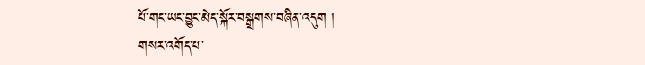པོ་གང་ཡང་བྱུང་མེད་སྐོར་བསྒྲགས་བཞིན་འདུག །
གསར་འགོད་པ་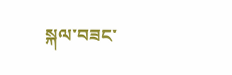སྐལ་བཟང་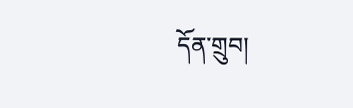དོན་གྲུབ།